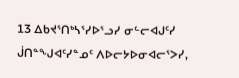13 ᐃᑲᔪᕐᑎᒃᓴᕐᓯᐅᕐᓗᓯ ᓂᓪᓕᐊᒍᑦᓯ ᒎᑎᓐᖑᐊᑦᓯᓐᓄᑦ ᐱᐅᓕᔭᐅᓂᐊᓕᕐᐳᓯ,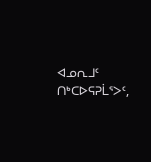ᐊᓄᕆᒧᑦ ᑎᒃᑕᐅᕋᕈᒫᕐᐳᑦ,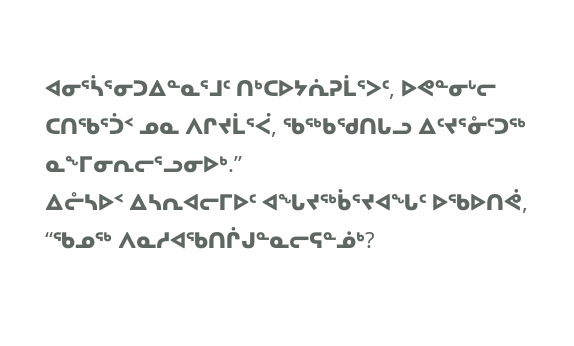ᐊᓂᕐᓵᕐᓂᑐᐃᓐᓇᕐᒧᑦ ᑎᒃᑕᐅᔭᕇᕈᒫᕐᐳᑦ, ᐅᕙᓐᓂᒡᓕ ᑕᑎᖃᕐᑑᑉ ᓄᓇ ᐱᒋᔪᒫᕐᐹ, ᖃᖅᑲᖁᑎᒐᓗ ᐃᑦᔪᕐᓁᑦᑐᖅ ᓇᖕᒥᓂᕆᓕᕐᓗᓂᐅᒃ.”
ᐃᓔᓴᐅᑉ ᐃᓴᕆᐊᓕᒥᐅᑦ ᐊᖓᔪᖅᑳᕐᔪᐊᖓᑦ ᐅᖃᐅᑎᕚ, “ᖃᓄᖅ ᐱᓇᓱᐊᖃᑎᒌᒍᓐᓇᓕᕋᓐᓅᒃ?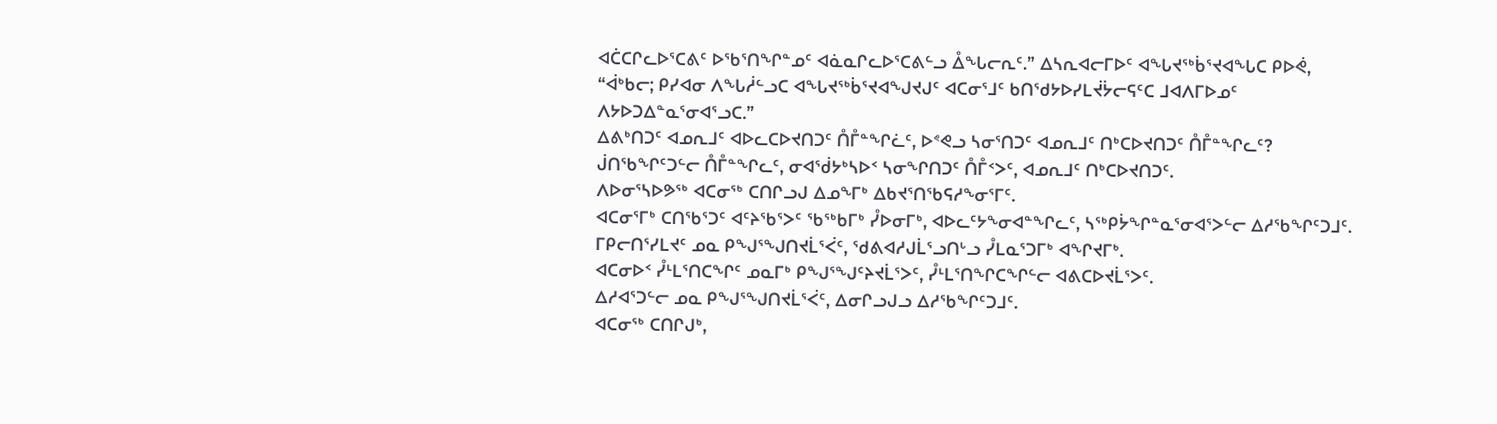ᐊᑖᑕᒋᓚᐅᕐᑕᕕᑦ ᐅᖃᕐᑎᖏᓐᓄᑦ ᐊᓈᓇᒋᓚᐅᕐᑕᕕᓪᓗ ᐂᖓᓕᕆᑦ.” ᐃᓴᕆᐊᓕᒥᐅᑦ ᐊᖓᔪᖅᑳᕐᔪᐊᖓᑕ ᑭᐅᕚ, “ᐋᒃᑲᓕ; ᑭᓯᐊᓂ ᐱᖓᓲᓪᓗᑕ ᐊᖓᔪᖅᑳᕐᔪᐊᖑᔪᒍᑦ ᐊᑕᓂᕐᒧᑦ ᑲᑎᖁᔭᐅᓯᒪᔫᔮᓕᕋᑦᑕ ᒧᐊᐱᒥᐅᓄᑦ ᐱᔭᐅᑐᐃᓐᓇᕐᓂᐊᕐᓗᑕ.”
ᐃᕕᒃᑎᑐᑦ ᐊᓄᕆᒧᑦ ᐊᐅᓚᑕᐅᔪᑎᑐᑦ ᑍᒤᓐᖏᓛᑦ, ᐅᕝᕙᓗ ᓴᓂᕐᑎᑐᑦ ᐊᓄᕆᒧᑦ ᑎᒃᑕᐅᔪᑎᑐᑦ ᑍᒤᓐᖏᓚᑦ?
ᒎᑎᖃᖏᑦᑐᓪᓕ ᑍᒤᓐᖏᓚᑦ, ᓂᐊᖂᔭᒃᓴᐅᑉ ᓴᓂᖏᑎᑐᑦ ᑍᒤᑉᐳᑦ, ᐊᓄᕆᒧᑦ ᑎᒃᑕᐅᔪᑎᑐᑦ.
ᐱᐅᓂᕐᓴᐅᕗᖅ ᐊᑕᓂᖅ ᑕᑎᒋᓗᒍ ᐃᓄᖕᒥᒃ ᐃᑲᔪᕐᑎᖃᕋᓱᖕᓂᕐᒥᑦ.
ᐊᑕᓂᕐᒥᒃ ᑕᑎᖃᕐᑐᑦ ᐊᑦᔨᖃᕐᐳᑦ ᖃᖅᑲᒥᒃ ᓮᐅᓂᒥᒃ, ᐊᐅᓚᑦᔭᖕᓂᐊᓐᖏᓚᑦ, ᓴᖅᑭᔮᖏᓐᓇᕐᓂᐊᕐᐳᓪᓕ ᐃᓱᖃᖏᑦᑐᒧᑦ.
ᒥᑭᓕᑎᕐᓯᒪᔪᑦ ᓄᓇ ᑭᖑᕐᖑᑎᔪᒫᕐᐹᑦ, ᖁᕕᐊᓱᒍᒫᕐᓗᑎᒡᓗ ᓮᒪᓇᕐᑐᒥᒃ ᐊᖏᔪᒥᒃ.
ᐊᑕᓂᐅᑉ ᓮᒻᒪᕐᑎᑕᖏᑦ ᓄᓇᒥᒃ ᑭᖑᕐᖑᑦᔨᔪᒫᕐᐳᑦ, ᓮᒻᒪᕐᑎᖏᑕᖏᓪᓕ ᐊᕕᑕᐅᔪᒫᕐᐳᑦ.
ᐃᓱᐊᕐᑐᓪᓕ ᓄᓇ ᑭᖑᕐᖑᑎᔪᒫᕐᐹᑦ, ᐃᓂᒋᓗᒍᓗ ᐃᓱᖃᖏᑦᑐᒧᑦ.
ᐊᑕᓂᖅ ᑕᑎᒋᒍᒃ,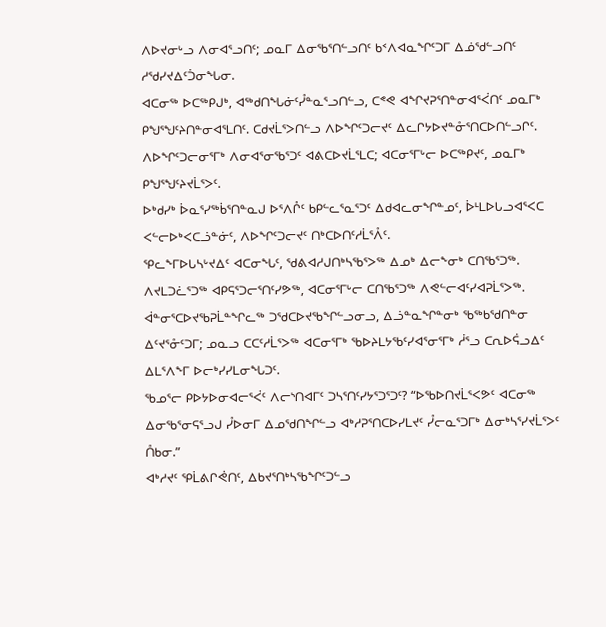ᐱᐅᔪᓂᒡᓗ ᐱᓂᐊᕐᓗᑎᑦ; ᓄᓇᒥ ᐃᓂᖃᕐᑎᓪᓗᑎᑦ ᑲᑉᐱᐊᓇᖏᑦᑐᒥ ᐃᓅᖁᓪᓗᑎᑦ ᓱᖁᓯᔪᐃᑦᑑᓂᖓᓂ.
ᐊᑕᓂᖅ ᐅᑕᖅᑭᒍᒃ, ᐊᖅᑯᑎᖓᓃᑦᓮᓐᓇᕐᓗᑎᓪᓗ, ᑕᕝᕙ ᐊᖏᔪᕈᕐᑎᓐᓂᐊᕐᐹᑎᑦ ᓄᓇᒥᒃ ᑭᖑᕐᖑᑦᔨᑎᓐᓂᐊᕐᒪᑎᑦ. ᑕᑯᔪᒫᕐᐳᑎᓪᓗ ᐱᐅᖏᑦᑐᓕᔪᑦ ᐃᓚᒋᔭᐅᔪᓐᓁᕐᑎᑕᐅᑎᓪᓗᒋᑦ.
ᐱᐅᖏᑦᑐᓕᓂᕐᒥᒃ ᐱᓂᐊᕐᓂᖃᕐᑐᑦ ᐊᕕᑕᐅᔪᒫᕐᒪᑕ; ᐊᑕᓂᕐᒥᒡᓕ ᐅᑕᖅᑭᔪᑦ, ᓄᓇᒥᒃ ᑭᖑᕐᖑᑦᔨᔪᒫᕐᐳᑦ.
ᐅᒃᑯᓯᒃ ᐆᓇᕐᓯᖅᑳᕐᑎᓐᓇᒍ ᐅᕐᐱᒊᑦ ᑲᑭᓪᓚᕐᓇᕐᑐᑦ ᐃᑯᐊᓚᓂᖏᓐᓄᑦ, ᐆᒻᒪᐅᒐᓗᐊᕐᐸᑕ ᐸᓪᓕᐅᒃᐸᑕᓘᓐᓃᑦ, ᐱᐅᖏᑦᑐᓕᔪᑦ ᑎᒃᑕᐅᑎᑦᓱᒫᕐᐰᑦ.
ᕿᓚᖕᒥᐅᒐᓴᒡᔪᐃᑦ ᐊᑕᓂᖓᑦ, ᖁᕕᐊᓱᒍᑎᒃᓴᖃᕐᐳᖅ ᐃᓄᒃ ᐃᓕᖕᓂᒃ ᑕᑎᖃᕐᑐᖅ.
ᐱᔪᒪᑐᓛᕐᑐᖅ ᐊᑭᕋᕐᑐᓕᕐᑎᑦᓯᕗᖅ, ᐊᑕᓂᕐᒥᒡᓕ ᑕᑎᖃᕐᑐᖅ ᐱᕙᓪᓕᐊᑦᓯᐊᕈᒫᕐᐳᖅ.
ᐋᓐᓂᕐᑕᐅᔪᖃᕈᒫᓐᖏᓚᖅ ᑐᖁᑕᐅᔪᖃᖏᓪᓗᓂᓗ, ᐃᓘᓐᓇᖏᓐᓂᒃ ᖃᖅᑲᖁᑎᓐᓂ ᐃᑦᔪᕐᓁᑦᑐᒥ; ᓄᓇᓗ ᑕᑕᑦᓱᒫᕐᐳᖅ ᐊᑕᓂᕐᒥᒃ ᖃᐅᔨᒪᔭᖃᑦᓯᐊᕐᓂᕐᒥᒃ ᓲᕐᓗ ᑕᕆᐅᕌᓗᐃᑦ ᐃᒪᕐᐱᖕᒥ ᐅᓕᒃᓯᓯᒪᓂᖓᑐᑦ.
ᖃᓄᕐᓕ ᑭᐅᔭᐅᓂᐊᓕᕐᐹᑦ ᐱᓕᔅᑎᐊᒥᑦ ᑐᓴᕐᑎᑦᓯᔭᕐᑐᕐᑐᑦ? “ᐅᖃᐅᑎᔪᒫᕐᐸᕗᑦ ᐊᑕᓂᖅ ᐃᓂᖃᕐᓂᕋᕐᓗᒍ ᓮᐅᓂᒥ ᐃᓄᖁᑎᖏᓪᓗ ᐊᒃᓱᕈᕐᑎᑕᐅᓯᒪᔪᑦ ᓮᓕᓇᕐᑐᒥᒃ ᐃᓂᒃᓴᕐᓯᔪᒫᕐᐳᑦ ᑍᑲᓂ.”
ᐊᒃᓱᔪᑦ ᕿᒫᕕᒋᕚᑎᑦ, ᐃᑲᔪᕐᑎᒃᓴᖃᖏᑦᑐᓪᓗ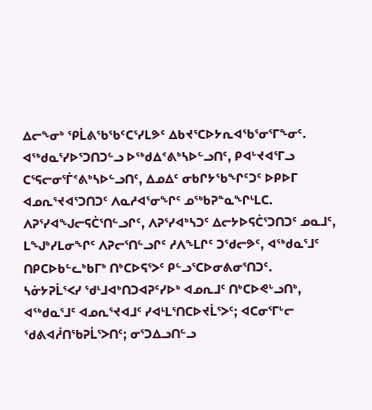ᐃᓕᖕᓂᒃ ᕿᒫᕕᖃᖃᑦᑕᕐᓯᒪᕗᑦ ᐃᑲᔪᕐᑕᐅᔭᕆᐊᖃᕐᓂᕐᒥᖕᓂᑦ. ᐊᖅᑯᓇᕐᓯᐅᕐᑐᑎᑐᓪᓗ ᐅᖅᑯᐃᕝᕕᒃᓴᐅᓪᓗᑎᑦ, ᑭᐊᒡᔪᐊᕐᒥᓗ ᑕᕐᕋᓕᓂᕐᒦᕝᕕᒃᓴᐅᓪᓗᑎᑦ, ᐃᓄᐃᑦ ᓂᑲᒋᔭᖃᖏᑦᑐᑦ ᐅᑭᐅᒥ ᐊᓄᕆᕐᔪᐊᕐᑐᑎᑐᑦ ᐱᓇᓱᐊᕐᓂᖏᑦ ᓄᖅᑲᕈᓐᓇᖏᒻᒪᑕ.
ᐱᕈᕐᓯᐊᖑᓕᕋᑖᕐᑎᓪᓗᒋᑦ, ᐱᕈᕐᓯᐊᒃᓴᑐᑦ ᐃᓕᔭᐅᕋᑖᕐᑐᑎᑐᑦ ᓄᓇᒧᑦ, ᒪᖑᒃᓯᒪᓂᖏᑦ ᐱᕈᓕᕐᑎᓪᓗᒋᑦ ᓱᐱᖕᒪᒋᑦ ᑐᖁᓕᕗᑦ, ᐊᖅᑯᓇᕐᒧᑦ ᑎᑭᑕᐅᑲᓪᓚᒃᑲᒥᒃ ᑎᒃᑕᐅᕋᕐᐳᑦ ᑭᓪᓗᕐᑕᐅᓂᕕᓂᕐᑎᑐᑦ.
ᓴᓃᔭᕈᒫᕐᐸᓯ ᖁᒻᒧᐊᒃᑎᑐᐊᕈᑦᓯᐅᒃ ᐊᓄᕆᒧᑦ ᑎᒃᑕᐅᕙᒡᓗᑎᒃ, ᐊᖅᑯᓇᕐᒧᑦ ᐊᓄᕆᕐᔪᐊᒧᑦ ᓯᐊᒻᒪᕐᑎᑕᐅᔪᒫᕐᐳᑦ; ᐊᑕᓂᕐᒥᒡᓕ ᖁᕕᐊᓲᑎᖃᕈᒫᕐᐳᑎᑦ; ᓂᕐᑐᐃᓗᑎᓪᓗ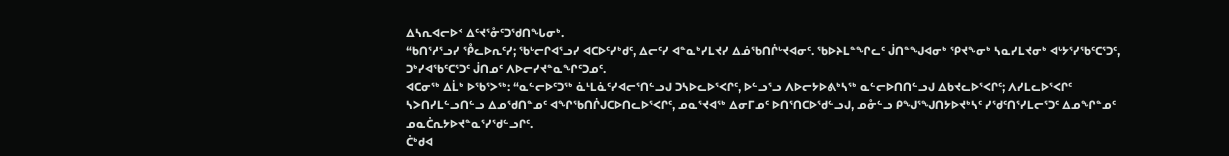ᐃᓴᕆᐊᓕᐅᑉ ᐃᑦᔪᕐᓁᑦᑐᖁᑎᖓᓂᒃ.
“ᑲᑎᕐᓱᕐᓗᓯ ᕾᓚᐅᕆᑦᓯ; ᖃᒡᓕᒋᐊᕐᓗᓯ ᐊᑕᐅᑦᓯᒃᑯᑦ, ᐃᓕᑦᓯ ᐊᓐᓇᒃᓯᒪᔪᓯ ᐃᓅᖃᑎᒌᒡᔪᐊᓂᑦ. ᖃᐅᔨᒪᓐᖏᓚᑦ ᒎᑎᓐᖑᐊᓂᒃ ᕿᔪᖕᓂᒃ ᓴᓇᓯᒪᔪᓂᒃ ᐊᒡᔭᕐᓯᖃᑦᑕᕐᑐᑦ, ᑐᒃᓯᐊᖃᑦᑕᕐᑐᑦ ᒎᑎᓄᑦ ᐱᐅᓕᓯᔪᓐᓇᖏᑦᑐᓄᑦ.
ᐊᑕᓂᖅ ᐃᒫᒃ ᐅᖃᕐᐳᖅ: “ᓇᓪᓕᐅᑦᑐᖅ ᓈᒻᒪᓈᑦᓯᐊᓕᕐᑎᓪᓗᒍ ᑐᓴᐅᓚᐅᕐᐸᒋᑦ, ᐅᓪᓗᕐᓗ ᐱᐅᓕᔭᐅᕕᒃᓴᖅ ᓇᓪᓕᐅᑎᑎᓪᓗᒍ ᐃᑲᔪᓚᐅᕐᐸᒋᑦ; ᐱᓯᒪᓚᐅᕐᐸᒋᑦ ᓴᐳᑎᓯᒪᓪᓗᑎᓪᓗ ᐃᓄᖁᑎᓐᓄᑦ ᐊᖏᖃᑎᒌᒍᑕᐅᑎᓚᐅᕐᐸᒋᑦ, ᓄᓇᕐᔪᐊᖅ ᐃᓂᒥᓄᑦ ᐅᑎᕐᑎᑕᐅᖁᓪᓗᒍ, ᓄᓁᓪᓗ ᑭᖑᕐᖑᑎᔭᐅᔪᒃᓴᑦ ᓯᖁᑦᑎᕐᓯᒪᓕᕐᑐᑦ ᐃᓄᖏᓐᓄᑦ ᓄᓇᑖᕆᔭᐅᔪᓐᓇᕐᓯᖁᓪᓗᒋᑦ.
ᑖᒃᑯᐊ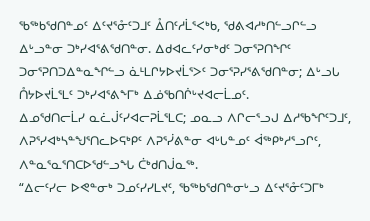ᖃᖅᑲᖁᑎᓐᓄᑦ ᐃᑦᔪᕐᓁᑦᑐᒧᑦ ᐂᑎᑦᓱᒫᕐᐸᒃᑲ, ᖁᕕᐊᓱᒃᑎᓪᓗᒋᓪᓗ ᐃᒡᓗᓐᓂ ᑐᒃᓯᐊᕐᕕᖁᑎᓐᓂ. ᐃᑯᐊᓚᑦᓯᓂᒃᑯᑦ ᑐᓂᕐᕈᑎᖏᑦ ᑐᓂᕐᕈᑎᑐᐃᓐᓇᖏᓪᓗ ᓈᒻᒪᒋᔭᐅᔪᒫᕐᐳᑦ ᑐᓂᕐᕈᓯᕐᕕᖁᑎᓐᓂ; ᐃᒡᓗᒐ ᑍᔭᐅᔪᒫᕐᒪᑦ ᑐᒃᓯᐊᕐᕕᖕᒥᒃ ᐃᓅᖃᑎᒌᒡᔪᐊᓕᒫᓄᑦ.
ᐃᓄᖁᑎᓕᒫᓯ ᓇᓛᒎᑦᓯᐊᓕᕈᒫᕐᒪᑕ; ᓄᓇᓗ ᐱᒋᓕᕐᓗᒍ ᐃᓱᖃᖏᑦᑐᒧᑦ, ᐱᕈᕐᓯᐊᒃᓴᓐᖑᕐᑎᓚᐅᕋᒃᑭᑦ ᐱᕈᕐᓰᕕᓐᓂ ᐊᒡᒐᓐᓄᑦ ᐋᖅᑭᒃᓱᕐᓗᒋᑦ, ᐱᓐᓇᕐᓇᕐᑎᑕᐅᖁᓪᓗᖓ ᑖᒃᑯᑎᒎᓇᖅ.
“ᐃᓕᑦᓯᓕ ᐅᕙᓐᓂᒃ ᑐᓄᑦᓯᓯᒪᔪᑦ, ᖃᖅᑲᖁᑎᓐᓂᒡᓗ ᐃᑦᔪᕐᓁᑦᑐᒥᒃ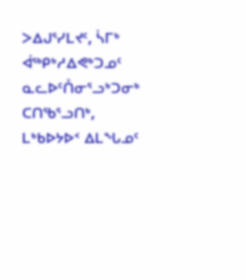ᐳᐃᒍᕐᓯᒪᔪᑦ, ᓵᒥᒃ ᐋᖅᑭᒃᓱᐃᕙᒃᑐᓄᑦ ᓇᓚᐅᑦᑍᓂᕐᓗᒃᑐᓂᒃ ᑕᑎᖃᕐᓗᑎᒃ, ᒪᒃᑲᐅᔭᐅᑉ ᐃᒪᖓᓄᑦ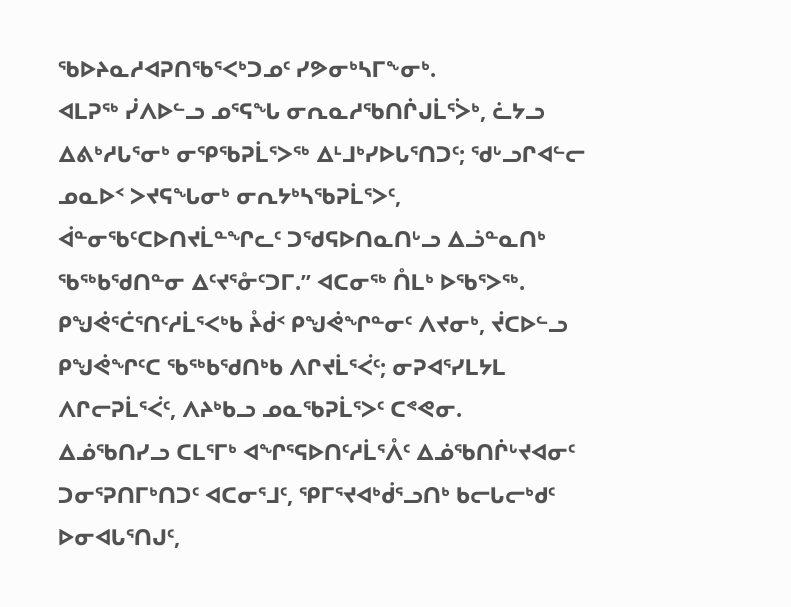ᖃᐅᔨᓇᓱᐊᕈᑎᖃᕐᐸᒃᑐᓄᑦ ᓯᕗᓂᒃᓴᒥᖕᓂᒃ.
ᐊᒪᕈᖅ ᓰᐱᐅᓪᓗ ᓄᕐᕋᖓ ᓂᕆᓇᓱᖃᑎᒌᒍᒫᕐᐴᒃ, ᓛᔭᓗ ᐃᕕᒃᓱᒐᕐᓂᒃ ᓂᕿᖃᕈᒫᕐᐳᖅ ᐃᒻᒧᒃᓯᐅᒐᕐᑎᑐᑦ; ᖁᒡᓗᒋᐊᓪᓕ ᓄᓇᐅᑉ ᐳᔪᕋᖓᓂᒃ ᓂᕆᔭᒃᓴᖃᕈᒫᕐᐳᑦ, ᐋᓐᓂᖃᑦᑕᐅᑎᔪᒫᓐᖏᓚᑦ ᑐᖁᕋᐅᑎᓇᑎᒡᓗ ᐃᓘᓐᓇᑎᒃ ᖃᖅᑲᖁᑎᓐᓂ ᐃᑦᔪᕐᓁᑦᑐᒥ.” ᐊᑕᓂᖅ ᑍᒪᒃ ᐅᖃᕐᐳᖅ.
ᑭᖑᕚᕐᑖᕐᑎᑦᓱᒫᕐᐸᒃᑲ ᔧᑰᑉ ᑭᖑᕚᖏᓐᓂᑦ ᐱᔪᓂᒃ, ᔫᑕᐅᓪᓗ ᑭᖑᕚᖏᑦᑕ ᖃᖅᑲᖁᑎᒃᑲ ᐱᒋᔪᒫᕐᐹᑦ; ᓂᕈᐊᕐᓯᒪᔭᒪ ᐱᒋᓕᕈᒫᕐᐹᑦ, ᐱᔨᒃᑲᓗ ᓄᓇᖃᕈᒫᕐᐳᑦ ᑕᕝᕙᓂ.
ᐃᓅᖃᑎᓯᓗ ᑕᒪᕐᒥᒃ ᐊᖏᕐᕋᐅᑎᑦᓱᒫᕐᐰᑦ ᐃᓅᖃᑎᒌᒡᔪᐊᓂᑦ ᑐᓂᕐᕈᑎᒥᒃᑎᑐᑦ ᐊᑕᓂᕐᒧᑦ, ᕿᒥᕐᔪᐊᒃᑰᕐᓗᑎᒃ ᑲᓕᒐᓕᒃᑯᑦ ᐅᓂᐊᒐᕐᑎᒍᑦ,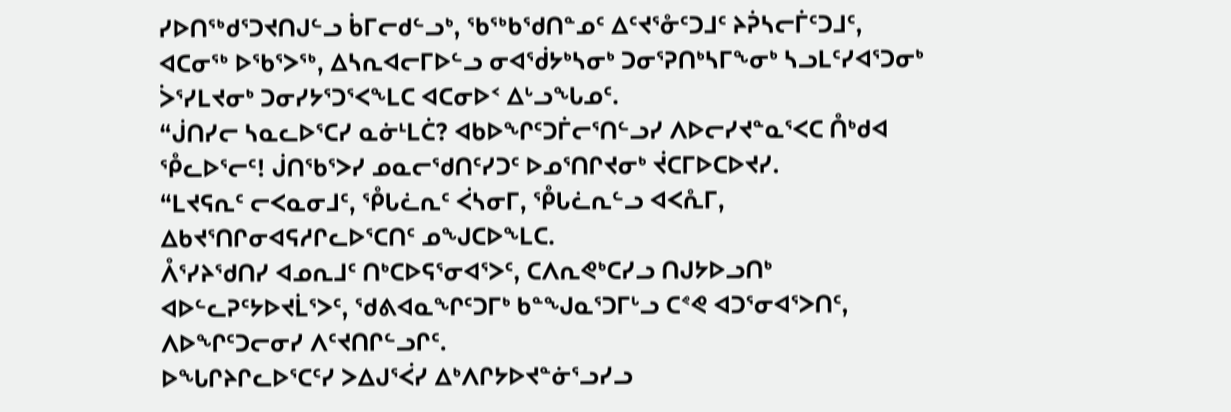ᓯᐅᑎᖅᑯᕐᑐᔪᑎᒍᓪᓗ ᑳᒥᓕᑯᓪᓗᒃ, ᖃᖅᑲᖁᑎᓐᓄᑦ ᐃᑦᔪᕐᓁᑦᑐᒧᑦ ᔨᕉᓴᓕᒦᑦᑐᒧᑦ, ᐊᑕᓂᖅ ᐅᖃᕐᐳᖅ, ᐃᓴᕆᐊᓕᒥᐅᓪᓗ ᓂᐊᖂᔭᒃᓴᓂᒃ ᑐᓂᕐᕈᑎᒃᓴᒥᖕᓂᒃ ᓴᓗᒪᑦᓯᐊᕐᑐᓂᒃ ᐴᕐᓯᒪᔪᓂᒃ ᑐᓂᓯᔭᕐᑐᕐᐸᖕᒪᑕ ᐊᑕᓂᐅᑉ ᐃᒡᓗᖓᓄᑦ.
“ᒎᑎᓯᓕ ᓴᓇᓚᐅᕐᑕᓯ ᓇᓃᒻᒪᑖ? ᐊᑲᐅᖏᑦᑐᒦᓕᕐᑎᓪᓗᓯ ᐱᐅᓕᓯᔪᓐᓇᕐᐸᑕ ᑍᒃᑯᐊ ᕾᓚᐅᕐᓕᑦ! ᒎᑎᖃᕐᐳᓯ ᓄᓇᓕᖁᑎᑦᓯᑐᑦ ᐅᓄᕐᑎᒋᔪᓂᒃ ᔫᑕᒥᐅᑕᐅᔪᓯ.
“ᒪᔪᕋᕆᑦ ᓕᐸᓇᓂᒧᑦ, ᕾᒐᓛᕆᑦ ᐹᓴᓂᒥ, ᕾᒐᓛᕆᓪᓗ ᐊᐸᕅᒥ, ᐃᑲᔪᕐᑎᒋᓂᐊᕋᓱᒋᓚᐅᕐᑕᑎᑦ ᓄᖑᑕᐅᖕᒪᑕ.
ᐰᕐᓯᔨᖁᑎᓯ ᐊᓄᕆᒧᑦ ᑎᒃᑕᐅᕋᕐᓂᐊᕐᐳᑦ, ᑕᐱᕆᕙᒃᑕᓯᓗ ᑎᒍᔭᐅᓗᑎᒃ ᐊᐅᓪᓚᕈᑦᔭᐅᔪᒫᕐᐳᑦ, ᖁᕕᐊᓇᖏᑦᑐᒥᒃ ᑲᓐᖑᓇᕐᑐᒥᒡᓗ ᑕᕝᕙ ᐊᑐᕐᓂᐊᕐᐳᑎᑦ, ᐱᐅᖏᑦᑐᓕᓂᓯ ᐱᑦᔪᑎᒋᓪᓗᒋᑦ.
ᐅᖓᒋᔨᒋᓚᐅᕐᑕᑦᓯ ᐳᐃᒍᕐᐹᓯ ᐃᒃᐱᒋᔭᐅᔪᓐᓃᕐᓗᓯᓗ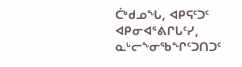ᑖᒃᑯᓄᖓ, ᐊᑭᕋᑦᑐᑦ ᐊᑭᓂᐊᕐᕕᒋᒐᑦᓯ, ᓇᒡᓕᖕᓂᖃᖏᑦᑐᑎᑐᑦ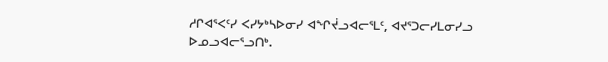ᓱᒋᐊᕐᐸᑦᓯ ᐸᓯᔭᒃᓴᐅᓂᓯ ᐊᖏᔫᓗᐊᓕᕐᒪᑦ, ᐊᔪᕐᑐᓕᓯᒪᓂᓯᓗ ᐅᓄᓗᐊᓕᕐᓗᑎᒃ.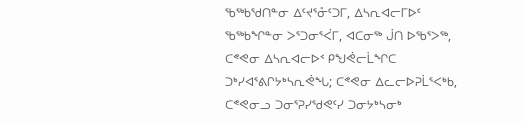ᖃᖅᑲᖁᑎᓐᓂ ᐃᑦᔪᕐᓁᑦᑐᒥ, ᐃᓴᕆᐊᓕᒥᐅᑦ ᖃᖅᑲᖏᓐᓂ ᐳᕐᑐᓂᕐᐹᒥ, ᐊᑕᓂᖅ ᒎᑎ ᐅᖃᕐᐳᖅ, ᑕᕝᕙᓂ ᐃᓴᕆᐊᓕᐅᑉ ᑭᖑᕚᓕᒫᖏᑕ ᑐᒃᓯᐊᕐᕕᒋᔭᒃᓴᕆᕚᖓ; ᑕᕝᕙᓂ ᐃᓚᓕᐅᕈᒫᕐᐸᒃᑲ, ᑕᕝᕙᓂᓗ ᑐᓂᕐᕈᓯᖁᕙᑦᓯ ᑐᓂᔭᒃᓴᓂᒃ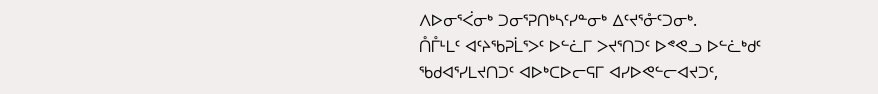ᐱᐅᓂᕐᐹᓂᒃ ᑐᓂᕐᕈᑎᒃᓴᑦᓯᓐᓂᒃ ᐃᑦᔪᕐᓁᑦᑐᓂᒃ.
ᑍᒤᒻᒪᑦ ᐊᑦᔨᖃᕈᒫᕐᐳᑦ ᐅᓪᓛᒥ ᐳᔪᕐᑎᑐᑦ ᐅᕝᕙᓗ ᐅᓪᓛᒃᑯᑦ ᖃᑯᐊᕐᓯᒪᔪᑎᑐᑦ ᐊᐅᒃᑕᐅᓕᕋᒥ ᐊᓯᐅᕙᓪᓕᐊᔪᑐᑦ,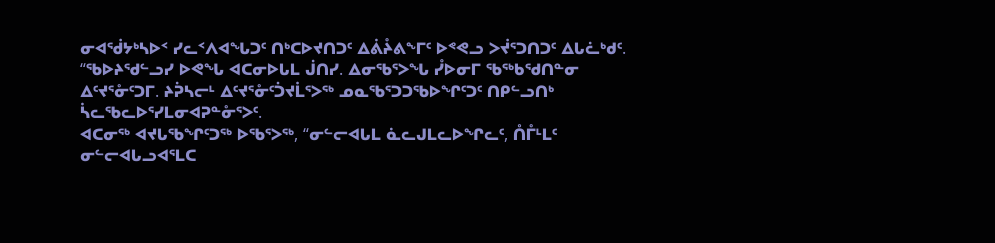ᓂᐊᖂᔭᒃᓴᐅᑉ ᓯᓚᑉᐱᐊᖓᑐᑦ ᑎᒃᑕᐅᔪᑎᑐᑦ ᐃᕖᔧᕕᖕᒥᑦ ᐅᕝᕙᓗ ᐳᔫᕐᑐᑎᑐᑦ ᐃᒐᓛᒃᑯᑦ.
“ᖃᐅᔨᖁᓪᓗᓯ ᐅᕙᖓ ᐊᑕᓂᐅᒐᒪ ᒎᑎᓯ. ᐃᓂᖃᕐᐳᖓ ᓮᐅᓂᒥ ᖃᖅᑲᖁᑎᓐᓂ ᐃᑦᔪᕐᓁᑦᑐᒥ. ᔨᕉᓴᓕᒻ ᐃᑦᔪᕐᓁᑦᑑᔪᒫᕐᐳᖅ ᓄᓇᖃᕐᑐᑐᖃᐅᖏᑦᑐᑦ ᑎᑭᓪᓗᑎᒃ ᓵᓚᖃᓚᐅᕐᓯᒪᓂᐊᕈᓐᓁᕐᐳᑦ.
ᐊᑕᓂᖅ ᐊᔪᒐᖃᖏᑦᑐᖅ ᐅᖃᕐᐳᖅ, “ᓂᓪᓕᐊᒐᒪ ᓈᓚᒍᒪᓚᐅᖏᓚᑦ, ᑍᒤᒻᒪᑦ ᓂᓪᓕᐊᒐᓗᐊᕐᒪᑕ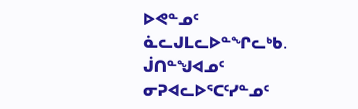ᐅᕙᓐᓄᑦ ᓈᓚᒍᒪᓚᐅᓐᖏᓚᒃᑲ.
ᒎᑎᓐᖑᐊᓄᑦ ᓂᕈᐊᓚᐅᕐᑕᑦᓯᓐᓄᑦ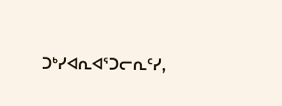ᑐᒃᓯᐊᕆᐊᕐᑐᓕᕆᑦᓯ,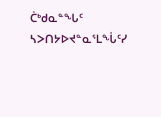ᑖᒃᑯᓇᓐᖓᑦ ᓴᐳᑎᔭᐅᔪᓐᓇᕐᒪᖔᑦᓯ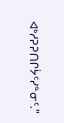ᐊᒃᓱᕈᕈᑎᒋᔮᑦᓯᓐᓂᑦ.”